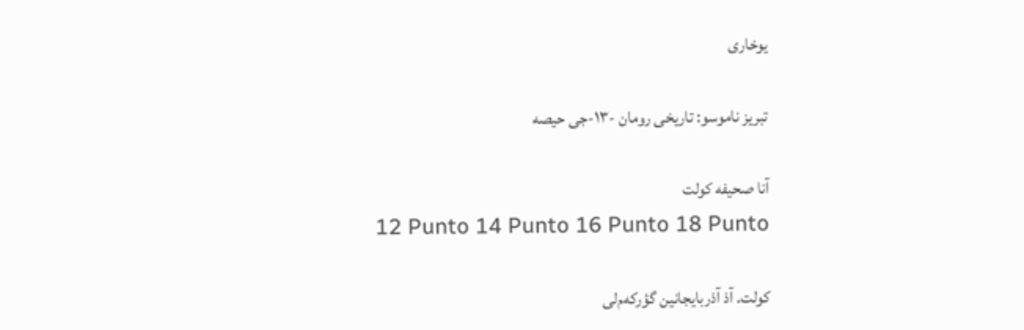یوخاری

تبریز ناموسو: تاریخی رومان -۱۳-جی حیصه

آنا صحیفه کولت
12 Punto 14 Punto 16 Punto 18 Punto

کولت. آذ آذربایجانین گؤرکه‌م‌لی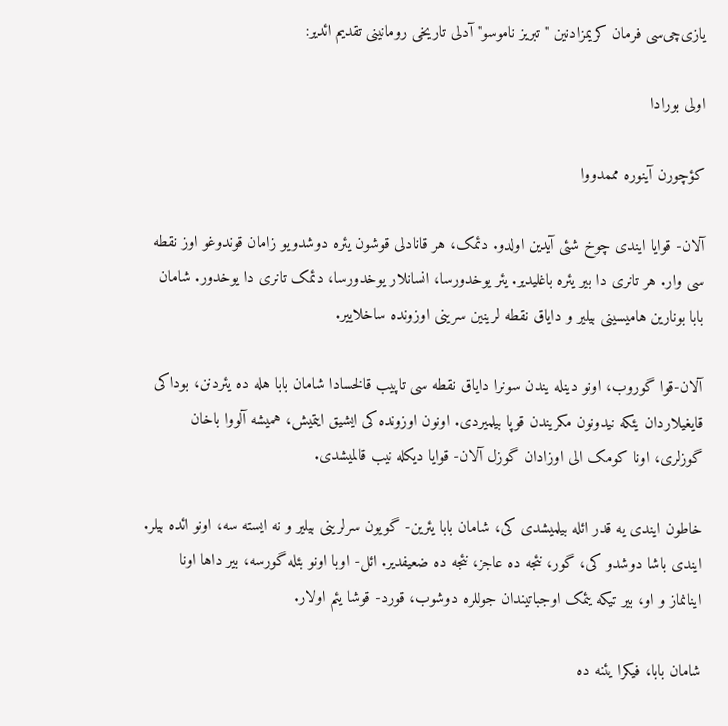یازی‌چی‌سی فرمان کریمزادنین " تبریز ناموسو" آدلی تاریخی رومانینی تقدیم ائدیر:

اولی بورادا

کؤچور‌ن آینوره مممدووا

آلان- قوایا ایندی چوخ شئی آیدین اولدو. دئمک، هر قانادلی قوشون یئره دوشدویو زامان قوندوغو اوز نقطه سی وار. هر تانری دا بیر یئره باغلیدیر. یئر یوخدورسا، انسانلار یوخدورسا، دئمک تانری دا یوخدور. شامان بابا بونارین هامیسینی بیلیر و دایاق نقطه لرینین سرینی اوزونده ساخلاییر.

آلان-قوا گوروب، اونو دینله یندن سونرا دایاق نقطه سی تاپیب قالخسادا شامان بابا هله ده یئردنن، بوداکی قایغیلاردان یئکه نیدونون مکریندن قوپا بیلمیردی. اونون اوزونده کی ایشیق ایتمیش، همیشه آلووا باخان گوزلری، اونا کومک الی اوزادان گوزل آلان- قوایا دیکله نیب قالمیشدی.

خاطون ایندی یه قدر ائله بیلمیشدی کی، شامان بابا یئرین- گویون سرلرینی بیلیر و نه ایسته سه، اونو ائده بیلر. ایندی باشا دوشدو کی، گور، نئجه ده عاجز، نئجه ده ضعیفدیر. ائل- اوبا اونو بئله گورسه، بیر داها اونا اینانماز و او، بیر تیکه یئمک اوجباتیندان جوللره دوشوب، قورد- قوشا یئم اولار.

شامان بابا، فیکرا یئنه ده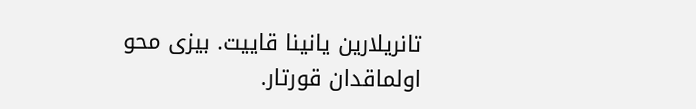تانریلارین یانینا قاییت. بیزی محو اولماقدان قورتار.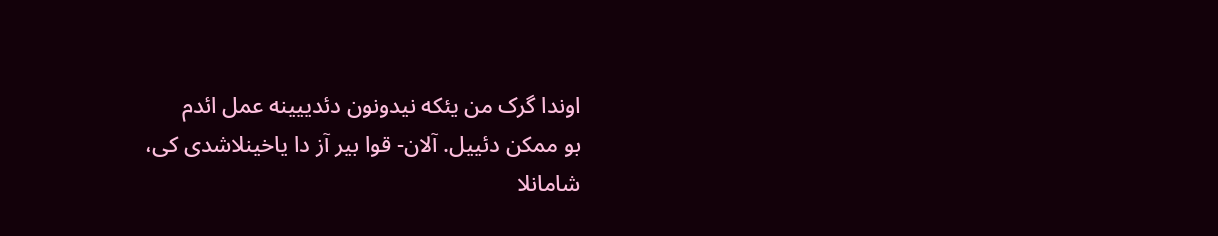اوندا گرک من یئکه نیدونون دئدییینه عمل ائدم
بو ممکن دئییل. آلان- قوا بیر آز دا یاخینلاشدی کی، شامانلا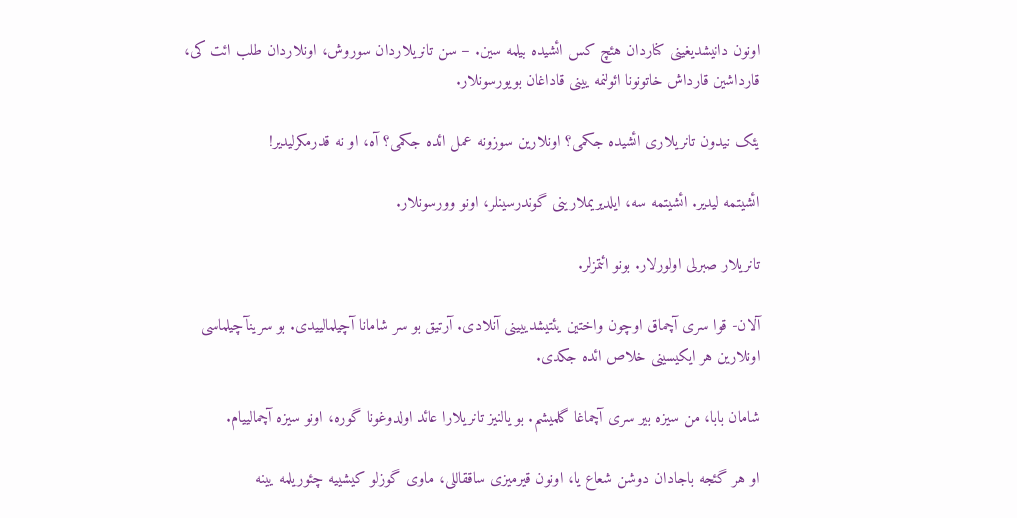اونون دانیشدیغینی کناردان هئچ کس ائشیده بیلمه سین. – سن تانریلاردان سوروش، اونلاردان طلب ائت کی، قارداشین قارداش خاتونونا ائولنمه یینی قاداغان بویورسونلار.

یئک نیدون تانریلاری ائشیده جکمی؟ اونلارین سوزونه عمل ائده جکمی؟ آه، او نه قدرمکرلیدیر!

ائشیتمه لیدیر. ائشیتمه سه، ایلدیریملارینی گوندرسینلر، اونو وورسونلار.

تانریلار صبرلی اولورلار. بونو ائتمزلر.

آلان- قوا سری آچماق اوچون واختین یئتیشدییینی آنلادی. آرتیق بو سر شامانا آچیلمالییدی. بو سرینآچیلماسی اونلارین هر ایکیسینی خلاص ائده جکدی.

شامان بابا، من سیزه بیر سری آچماغا گلمیشم. بو یالنیز تانریلارا عائد اولدوغونا گوره، اونو سیزه آچمالییام.

او هر گئجه باجادان دوشن شعاع یا، اونون قیرمیزی ساققاللی، ماوی گوزلو کیشییه چئوریلمه یینه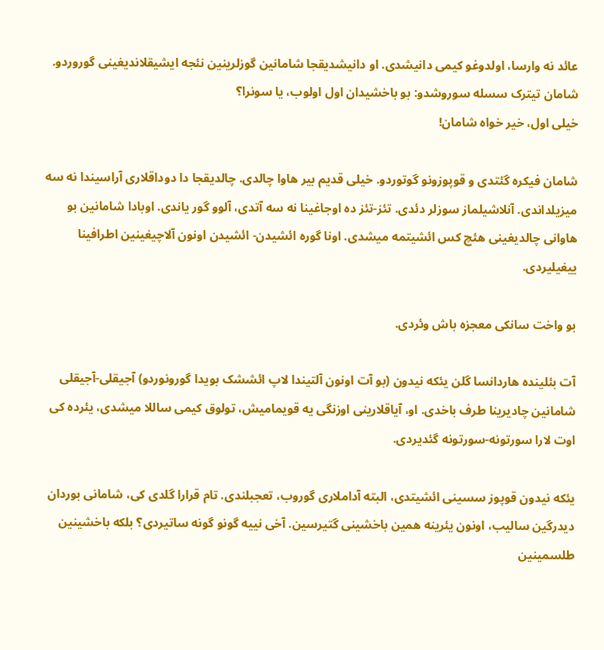عائد نه وارسا، اولدوغو کیمی دانیشدی. او دانیشدیقجا شامانین گوزلرینین نئجه ایشیقلاندیغینی گوروردو. شامان تیترک سسله سوروشدو: بو باخشیدان اول اولوب، یا سونرا؟
خیلی اول، خیر خواه شامان!

شامان فیکره گئتدی و قوپوزونو گوتوردو. خیلی قدیم بیر هاوا چالدی. چالدیقجا دا دوداقلاری آراسیندا نه سه میزیلداندی. آنلاشیلماز سوزلر دئدی. تئز-تئز ده اوجاغینا نه سه آتدی، آلوو گور یاندی. اوبادا شامانین بو هاوانی چالدیغینی هئچ کس ائشیتمه میشدی. اونا گوره ائشیدن- ائشیدن اونون آلاچیغینین اطرافینا ییغیلیردی.

بو واخت سانکی معجزه باش وئردی.

آت بئلینده هاردانسا گلن یئکه نیدون (بو آت اونون آلتیندا لاپ ائششک بویدا گورونوردو) آجیقلی-آجیقلی شامانین چادیرینا طرف باخدی. او، آیاقلارینی اوزنگی یه قویمامیش، تولوق کیمی ساللا میشدی، یئرده کی اوت لارا سورتونه-سورتونه گئدیردی.

یئکه نیدون قوپوز سسینی ائشیتدی، البته آداملاری گوروب، تعجبلندی. تام قرارا گلدی کی، شامانی بوردان دیدرگین سالیب، اونون یئرینه همین باخشینی گتیرسین. آخی نییه گونو گونه ساتیردی؟ بلکه باخشینین طلسمینین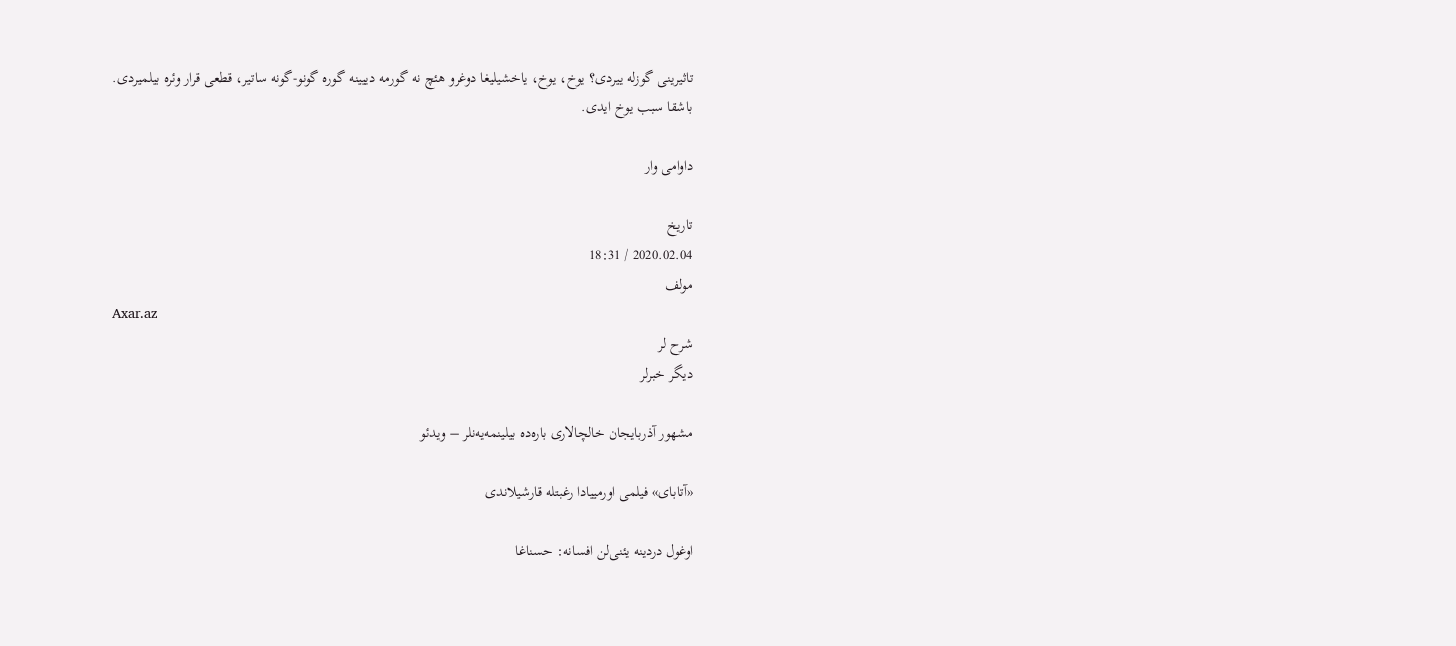تاثیرینی گوزله ییردی؟ یوخ، یوخ، یاخشیلیغا دوغرو هئچ نه گورمه دییینه گوره گونو-گونه ساتیر، قطعی قرار وئره بیلمیردی. باشقا سبب یوخ ایدی.

داوامی وار

تاریخ
2020.02.04 / 18:31
مولف
Axar.az
شرح لر
دیگر خبرلر

مشهور آذربایجان خالچالاری باره‌ده بیلینمه‌یه‌نلر – ویدئو

«آتابای» فیلمی اورمییادا رغبتله قارشیلاندی

اوغول دردینه یئنی‌لن افسانه: حسناغا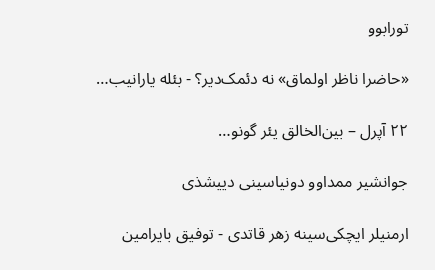تورابوو

«حاضرا ناظر اولماق» نه دئمک‌دیر؟ - بئله یارانیب…

۲۲ آپرل – بین‌الخالق یئر گونو…

جوانشیر ممداوو دونیاسینی دییشذی

ارمنیلر ایچکی‌سینه زهر قاتدی - توفیق بایرامین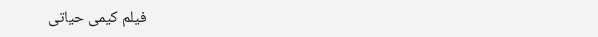فیلم کیمی حیاتی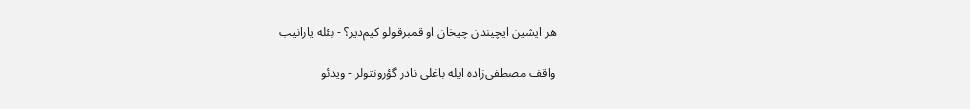هر ایشین ایچیندن چیخان او قمبرقولو کیم‌دیر؟ - بئله یارانیب

واقف مصطفی‌زاده ایله باغلی نادر گؤرونتولر - ویدئو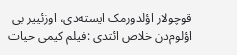قوچولار اؤلدورمک ایسته‌دی، اوزئییر بی اؤلوم‌دن خلاص ائتدی :فیلم کیمی حیات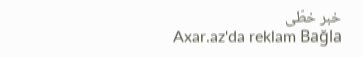خبر خطّی
Axar.az'da reklam Bağla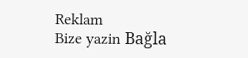Reklam
Bize yazin Bağla